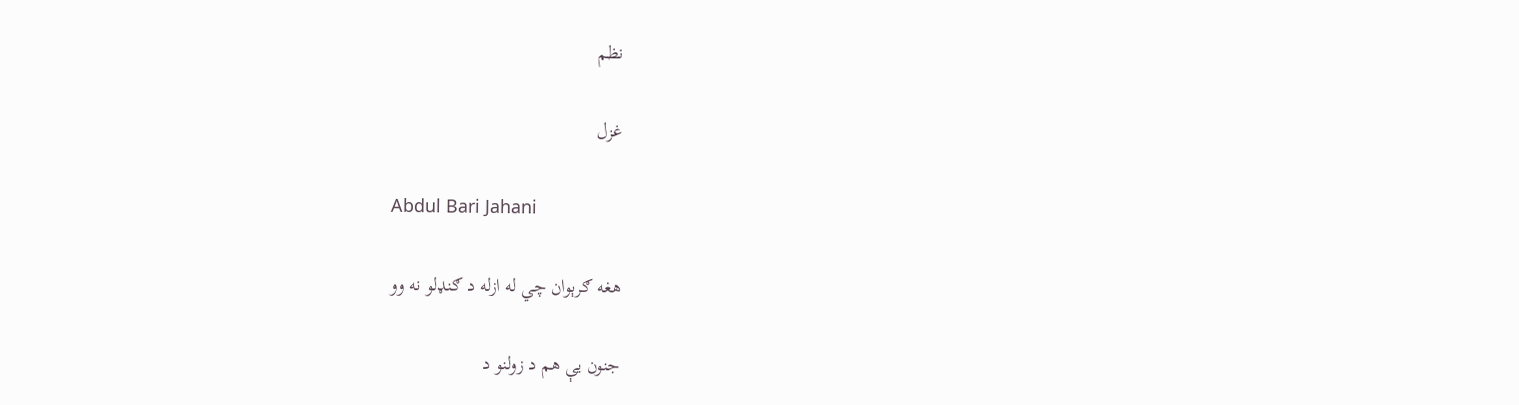نظم

غزل

Abdul Bari Jahani

هغه ګرېوان چي له ازله د ګنډلو نه وو

جنون يې هم د زولنو د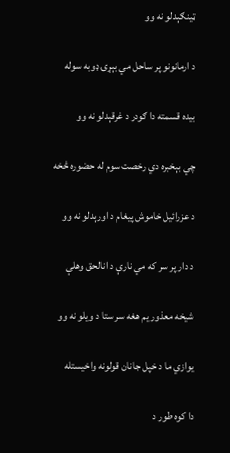ټينګېدلو نه وو

د ارمانونو پر ساحل مي بېړۍ ډوبه سوله

بيده قسمته دا ګودر د غرقېدلو نه وو

چي بېخبره دي رخصت سوم له حضوره څخه

د عزرائيل خاموش پيغام د اورېدلو نه وو

د دار پر سر که مي نارې د انالحق وهلې

شيخه معذور يم هغه سر ستا د ويلو نه وو

يوازي ما د خپل جانان قولونه واخيستله

دا کوه طور د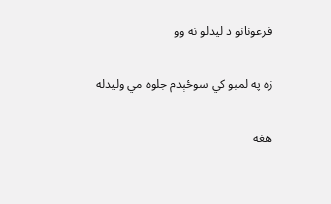فرعونانو د ليدلو نه وو

زه په لمبو کي سوځېدم جلوه مي وليدله

هغه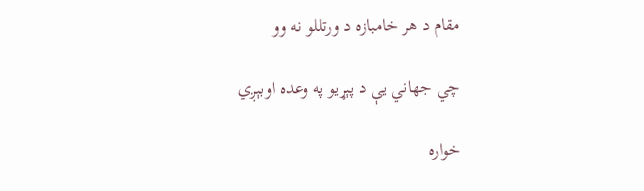مقام د هر خامبازه د ورتللو نه وو

چي جهاني يې د پېړيو په وعده اوبېږي

خواره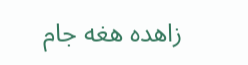زاهده هغه جام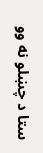ستا د چښلو نه وو